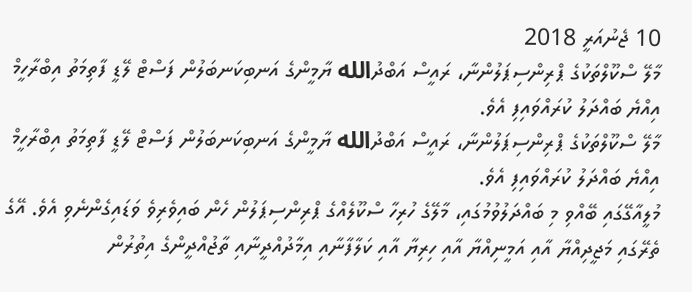10 ޖެނުއަރީ 2018
މާލޭ ސްކޫލްތަކުގެ ޕްރިންސިޕަލުންނާ، ރައީސް އަބްދުالله ޔާމީންގެ އަނބިކަނބަލުން ފަސްޓް ލޭޑީ ފާތިމަތު އިބްރާހީމް އިއްޔެ ބައްދަލު ކުރައްވައިފި އެވެ.
މާލޭ ސްކޫލްތަކުގެ ޕްރިންސިޕަލުންނާ، ރައީސް އަބްދުالله ޔާމީންގެ އަނބިކަނބަލުން ފަސްޓް ލޭޑީ ފާތިމަތު އިބްރާހީމް އިއްޔެ ބައްދަލު ކުރައްވައިފި އެވެ.
މުލީއާގޭގައި ބޭއްވި މި ބައްދަލުވުމުގައި، މާލޭގެ ހުރިހާ ސްކޫލެއްގެ ޕްރިންސިޕަލުން ހެން ބައިވެރިވެ ވަޑައިގެންނެވި އެވެ. އޭގެ ތެރޭގައި މަޖީދިއްޔާ އާއި އަމީނިއްޔާ އާއި ހިރިޔާ އާއި ކަލާފާނާއި އިމާދުއްދީނާއި ތާޖުއްދީންގެ އިތުރުން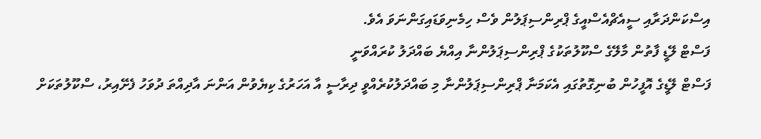އިސްކަންދަރާއި ސީއެޗްއެސްއީގެ ޕްރިންސިޕަލުން ވެސް ހިމެނިވަޑައިގަންނަވަ އެވެ.
ފަސްޓް ލޭޑީ ފާތުން މާލޭގެ ސްކޫލުތަކުގެ ޕްރިންސިޕަލުންނާ އިއްޔެ ބައްދަލު ކުރައްވަނީ
ފަސްޓް ލޭޑީގެ އޮފީހުން ބުނިގޮތުގައި އެކަމަނާ ޕްރިންސިޕަލުންނާ މި ބައްދަލުކުރެއްވީ ދިރާސީ އާ އަހަރުގެ ކިޔެވުން އަންނަ އާދިއްތަ ދުވަހު ފެށޭއިރު، ސްކޫލުތަކަށް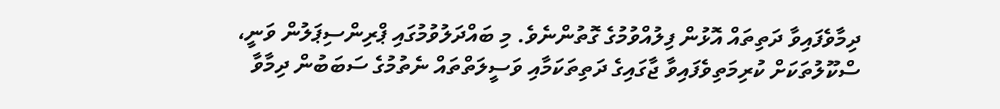ދިމާވެފައިވާ ދަތިތައް އޮޅުން ފިލުއްވުމުގެ ގޮތުންނެވެ. މި ބައްދަލުވުމުގައި ޕްރިންސިޕަލުން ވަނީ، ސްކޫލުތަކަށް ކުރިމަތިވެފައިވާ ޖާގައިގެ ދަތިތަކަމާއި ވަސީލަތްތައް ނެތުމުގެ ސަބަބުން ދިމާވާ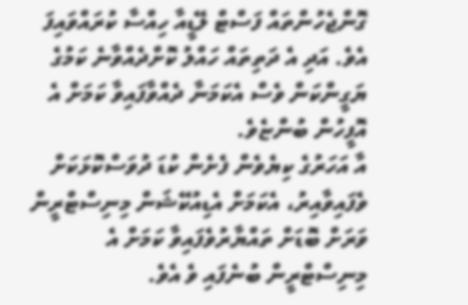ގޮންޖެހުންތައް ފަސްޓް ލޭޑީއާ ހިއްސާ ކުރައްވައިފަ އެވެ. އަދި އެ ދަތިތައް ހައްލު ކޮށްދެއްވާނެ ކަމުގެ ޔަގީންކަން ވެސް އެކަމަނާ ދެއްވާފައިވާ ކަމަށް އެ އޮފީހުން ބުންޏެވެ.
އާ އަހަރުގެ ކިޔެވެން ފެށެން ކުޑަ ދުވަސްކޮޅަކަށް ވެފައިވާއިރު، އެކަމަށް އެޑިއުކޭޝަން މިނިސްޓްރީން ވަރަށް ބޮޑަށް ތައްޔާރުވެފައިވާ ކަމަށް އެ މިނިސްޓްރީން ބުނެފައި ވެ އެވެ.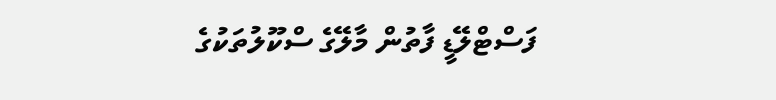ފަސްޓްލޭޑީ ފާތުން މާލޭގެ ސްކޫލުތަކުގެ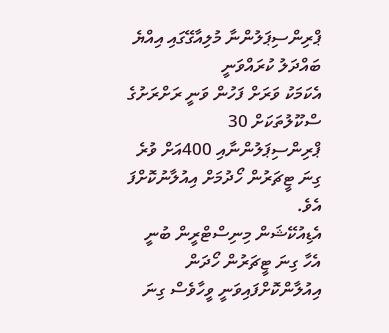ޕްރިންސިޕަލުންނާ މުލިއާގޭގައި އިއްޔެ ބައްދަލު ކުރައްވަނީ
އެކަމަކު ވަރަށް ފަހުން ވަނީ ރަށްރަށުގެ ސްކޫލުތަކަށް 30 ޕްރިންސިޕަލުންނާއި 400އަށް ވުރެ ގިނަ ޓީޗަރުން ހޯދުމަށް އިއުލާނުކޮށްފަ އެވެ.
އެޑިއުކޭޝަން މިނިސްޓްރީން ބުނީ އެހާ ގިނަ ޓީޗަރުން ހޯދަން އިއުލާންކޮށްފައިވަނީ ވީހާވެސް ގިނަ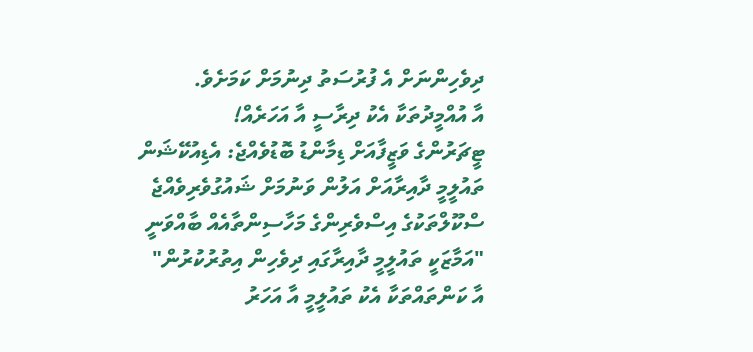ދިވެހިންނަށް އެ ފުރުސަތު ދިނުމަށް ކަމަށެވެ.
އާ އުއްމީދުތަކާ އެކު ދިރާސީ އާ އަހަރެއް!
ޓީޗަރުންގެ ވަޒީފާއަށް ޑިމާންޑު ބޮޑުވެއްޖެ: އެޑިއުކޭޝަން
ތައުލީމީ ދާއިރާއަށް އަލުން ވަނުމަށް ޝައުގުވެރިވެއްޖެ
ސްކޫލްތަކުގެ އިސްވެރިންގެ މަހާސިންތާއެއް ބާއްވަނީ
"އަމާޒަކީ ތައުލީމީ ދާއިރާގައި ދިވެހިން އިތުރުކުރުން"
އާ ކަންތައްތަކާ އެކު ތައުލީމީ އާ އަހަރު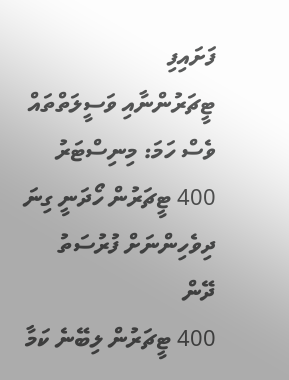ފަށައިފި
ޓީޗަރުންނާއި ވަސީލަތްތައް ވެސް ހަމަ: މިނިސްޓަރު
400 ޓީޗަރުން ހޯދަނީ ގިނަ ދިވެހިންނަށް ފުރުސަތު ދޭން
400 ޓީޗަރުން ލިބޭނެ ކަމާ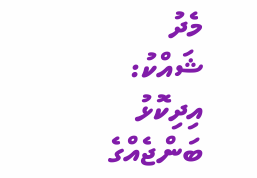މެދު ޝައްކު: އިދިކޮޅު
ބަންޖެއްގެ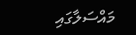މައްސަލާގައި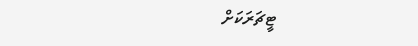ޓީޗަރަކަށް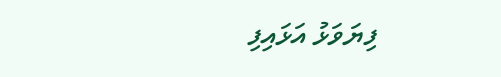ފިޔަވަޅު އަޅައިފި